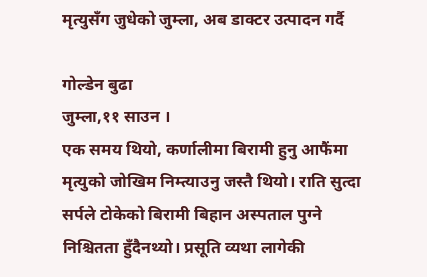मृत्युसँग जुधेको जुम्ला, अब डाक्टर उत्पादन गर्दै

गोल्डेन बुढा
जुम्ला,११ साउन ।
एक समय थियो, कर्णालीमा बिरामी हुनु आफैंमा मृत्युको जोखिम निम्त्याउनु जस्तै थियो। राति सुत्दा सर्पले टोकेको बिरामी बिहान अस्पताल पुग्ने निश्चितता हुँदैनथ्यो। प्रसूति व्यथा लागेकी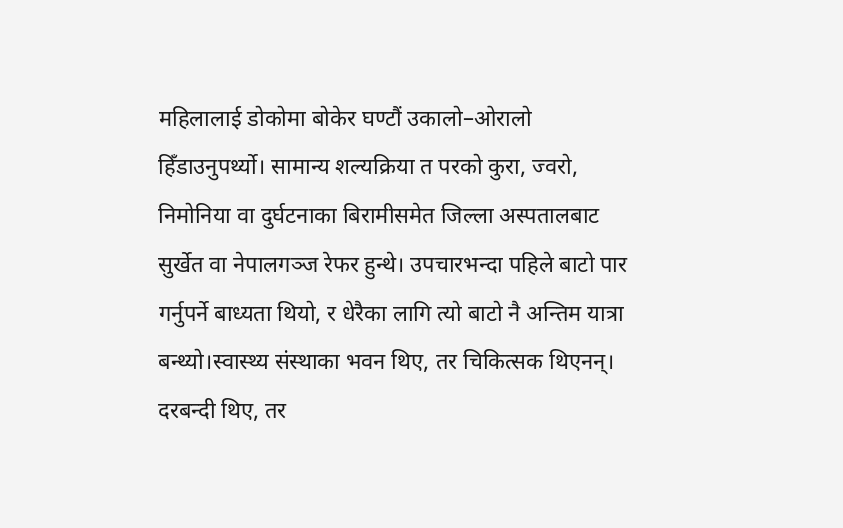महिलालाई डोकोमा बोकेर घण्टौं उकालो–ओरालो हिँडाउनुपर्थ्यो। सामान्य शल्यक्रिया त परको कुरा, ज्वरो, निमोनिया वा दुर्घटनाका बिरामीसमेत जिल्ला अस्पतालबाट सुर्खेत वा नेपालगञ्ज रेफर हुन्थे। उपचारभन्दा पहिले बाटो पार गर्नुपर्ने बाध्यता थियो, र धेरैका लागि त्यो बाटो नै अन्तिम यात्रा बन्थ्यो।स्वास्थ्य संस्थाका भवन थिए, तर चिकित्सक थिएनन्। दरबन्दी थिए, तर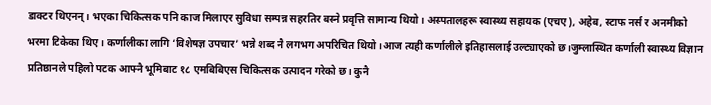डाक्टर थिएनन्। भएका चिकित्सक पनि काज मिलाएर सुविधा सम्पन्न सहरतिर बस्ने प्रवृत्ति सामान्य थियो। अस्पतालहरू स्वास्थ्य सहायक (एचए), अहेब, स्टाफ नर्स र अनमीको भरमा टिकेका थिए। कर्णालीका लागि ‘विशेषज्ञ उपचार’ भन्ने शब्द नै लगभग अपरिचित थियो।आज त्यही कर्णालीले इतिहासलाई उल्ट्याएको छ।जुम्लास्थित कर्णाली स्वास्थ्य विज्ञान प्रतिष्ठानले पहिलो पटक आफ्नै भूमिबाट १८ एमबिबिएस चिकित्सक उत्पादन गरेको छ। कुनै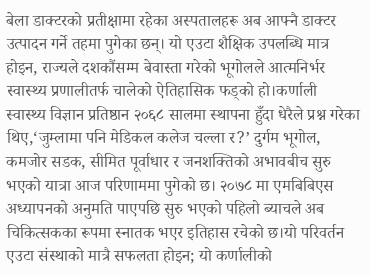बेला डाक्टरको प्रतीक्षामा रहेका अस्पतालहरू अब आफ्नै डाक्टर उत्पादन गर्ने तहमा पुगेका छन्। यो एउटा शैक्षिक उपलब्धि मात्र होइन, राज्यले दशकौंसम्म बेवास्ता गरेको भूगोलले आत्मनिर्भर स्वास्थ्य प्रणालीतर्फ चालेको ऐतिहासिक फड्को हो।कर्णाली स्वास्थ्य विज्ञान प्रतिष्ठान २०६८ सालमा स्थापना हुँदा धेरैले प्रश्न गरेका थिए,‘जुम्लामा पनि मेडिकल कलेज चल्ला र?’ दुर्गम भूगोल, कमजोर सडक, सीमित पूर्वाधार र जनशक्तिको अभावबीच सुरु भएको यात्रा आज परिणाममा पुगेको छ। २०७८ मा एमबिबिएस अध्यापनको अनुमति पाएपछि सुरु भएको पहिलो ब्याचले अब चिकित्सकका रूपमा स्नातक भएर इतिहास रचेको छ।यो परिवर्तन एउटा संस्थाको मात्रै सफलता होइन; यो कर्णालीको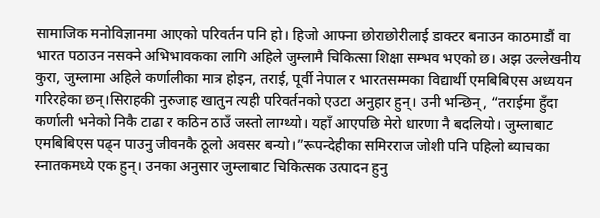सामाजिक मनोविज्ञानमा आएको परिवर्तन पनि हो। हिजो आफ्ना छोराछोरीलाई डाक्टर बनाउन काठमाडौं वा भारत पठाउन नसक्ने अभिभावकका लागि अहिले जुम्लामै चिकित्सा शिक्षा सम्भव भएको छ। अझ उल्लेखनीय कुरा, जुम्लामा अहिले कर्णालीका मात्र होइन, तराई, पूर्वी नेपाल र भारतसम्मका विद्यार्थी एमबिबिएस अध्ययन गरिरहेका छन्।सिराहकी नुरुजाह खातुन त्यही परिवर्तनको एउटा अनुहार हुन्। उनी भन्छिन्, “तराईमा हुँदा कर्णाली भनेको निकै टाढा र कठिन ठाउँ जस्तो लाग्थ्यो। यहाँ आएपछि मेरो धारणा नै बदलियो। जुम्लाबाट एमबिबिएस पढ्न पाउनु जीवनकै ठूलो अवसर बन्यो।”रूपन्देहीका समिरराज जोशी पनि पहिलो ब्याचका स्नातकमध्ये एक हुन्। उनका अनुसार जुम्लाबाट चिकित्सक उत्पादन हुनु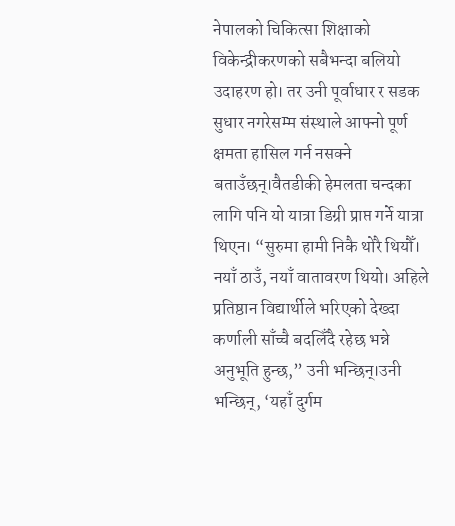नेपालको चिकित्सा शिक्षाको विकेन्द्रीकरणको सबैभन्दा बलियो उदाहरण हो। तर उनी पूर्वाधार र सडक सुधार नगरेसम्म संस्थाले आफ्नो पूर्ण क्षमता हासिल गर्न नसक्ने बताउँछन्।वैतडीकी हेमलता चन्दका लागि पनि यो यात्रा डिग्री प्राप्त गर्ने यात्रा थिएन। “सुरुमा हामी निकै थोरै थियौँ। नयाँ ठाउँ, नयाँ वातावरण थियो। अहिले प्रतिष्ठान विद्यार्थीले भरिएको देख्दा कर्णाली साँच्चै बदलिँदै रहेछ भन्ने अनुभूति हुन्छ,” उनी भन्छिन्।उनी भन्छिन्, ‘यहाँ दुर्गम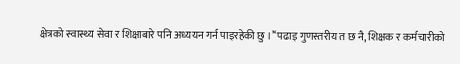क्षेत्रको स्वास्थ्य सेवा र शिक्षाबारे पनि अध्ययन गर्न पाइरहेकी छु ।’‘पढाइ गुणस्तरीय त छ नै, शिक्षक र कर्मचारीको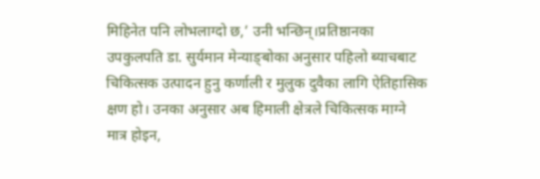मिहिनेत पनि लोभलाग्दो छ,’ उनी भन्छिन्।प्रतिष्ठानका उपकुलपति डा. सुर्यमान मेन्याङ्बोका अनुसार पहिलो ब्याचबाट चिकित्सक उत्पादन हुनु कर्णाली र मुलुक दुवैका लागि ऐतिहासिक क्षण हो। उनका अनुसार अब हिमाली क्षेत्रले चिकित्सक माग्ने मात्र होइन,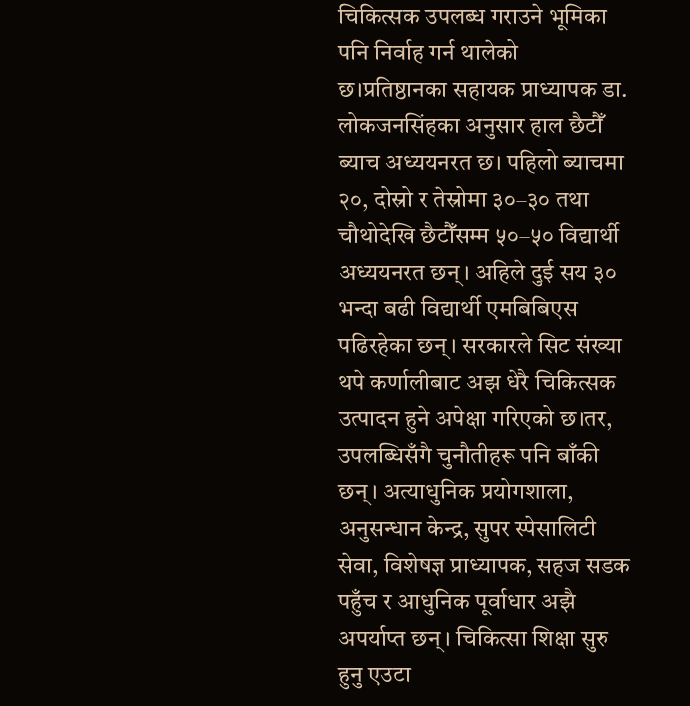चिकित्सक उपलब्ध गराउने भूमिका पनि निर्वाह गर्न थालेको छ।प्रतिष्ठानका सहायक प्राध्यापक डा. लोकजनसिंहका अनुसार हाल छैटौँ ब्याच अध्ययनरत छ। पहिलो ब्याचमा २०, दोस्रो र तेस्रोमा ३०–३० तथा चौथोदेखि छैटौँसम्म ५०–५० विद्यार्थी अध्ययनरत छन्। अहिले दुई सय ३० भन्दा बढी विद्यार्थी एमबिबिएस पढिरहेका छन्। सरकारले सिट संख्या थपे कर्णालीबाट अझ धेरै चिकित्सक उत्पादन हुने अपेक्षा गरिएको छ।तर, उपलब्धिसँगै चुनौतीहरू पनि बाँकी छन्। अत्याधुनिक प्रयोगशाला, अनुसन्धान केन्द्र, सुपर स्पेसालिटी सेवा, विशेषज्ञ प्राध्यापक, सहज सडक पहुँच र आधुनिक पूर्वाधार अझै अपर्याप्त छन्। चिकित्सा शिक्षा सुरु हुनु एउटा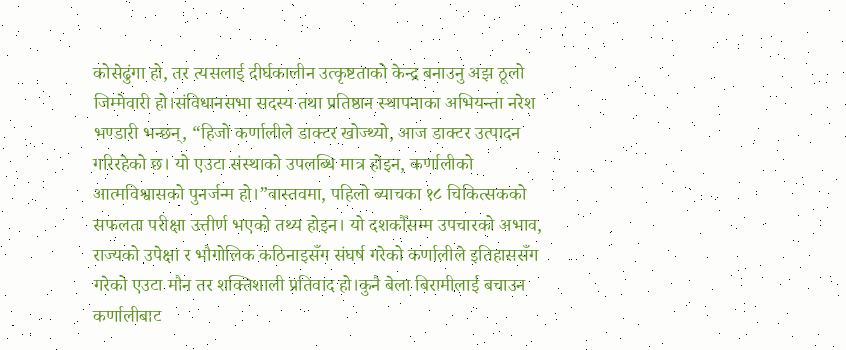कोसेढुंगा हो, तर त्यसलाई दीर्घकालीन उत्कृष्टताको केन्द्र बनाउनु अझ ठूलो जिम्मेवारी हो।संविधानसभा सदस्य तथा प्रतिष्ठान स्थापनाका अभियन्ता नरेश भण्डारी भन्छन्, “हिजो कर्णालीले डाक्टर खोज्थ्यो, आज डाक्टर उत्पादन गरिरहेको छ। यो एउटा संस्थाको उपलब्धि मात्र होइन, कर्णालीको आत्मविश्वासको पुनर्जन्म हो।”वास्तवमा, पहिलो ब्याचका १८ चिकित्सकको सफलता परीक्षा उत्तीर्ण भएको तथ्य होइन। यो दशकौँसम्म उपचारको अभाव, राज्यको उपेक्षा र भौगोलिक कठिनाइसँग संघर्ष गरेको कर्णालीले इतिहाससँग गरेको एउटा मौन तर शक्तिशाली प्रतिवाद हो।कुनै बेला बिरामीलाई बचाउन कर्णालीबाट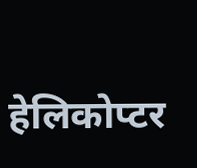हेलिकोप्टर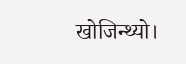खोजिन्थ्यो।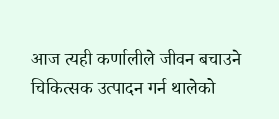आज त्यही कर्णालीले जीवन बचाउने चिकित्सक उत्पादन गर्न थालेको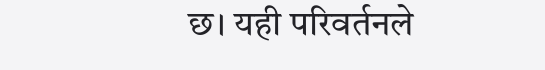छ। यही परिवर्तनले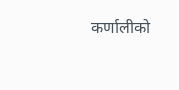कर्णालीको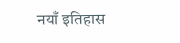नयाँ इतिहास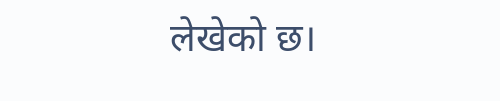लेखेको छ।